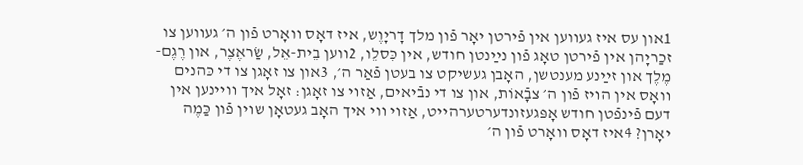1און עס איז געװען אין פֿירטן יאָר פֿון מלך דָריָוֶש, איז דאָס װאָרט פֿון ה׳ געװען צו זכַריָהן אין פֿירטן טאָג פֿון נײַנטן חודש, אין כִּסלֵו, 2װען בֵית-אֵל, שַׂראֶצֶר, און רֶגֶם-מֶלֶך און זײַנע מענטשן, האָבן געשיקט צו בעטן פֿאַר ה׳, 3און צו זאָגן צו די כּהנים װאָס אין הױז פֿון ה׳ צבָֿאוֹת, און צו די נבֿיאים, אַזױ צו זאָגן: זאָל איך װײנען אין דעם פֿינפֿטן חודש אָפּגעזונדערטערהײט, אַזױ װי איך האָב געטאָן שױן פֿון כַּמֶה יאָרן? 4איז דאָס װאָרט פֿון ה׳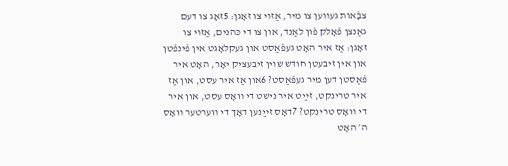צבָֿאוֹת געװען צו מיר, אַזױ צו זאָגן: 5זאָג צו דעם גאַנצן פֿאָלק פֿון לאַנד, און צו די כּהנים, אַזױ צו זאָגן: אַז איר האָט געפֿאַסט און געקלאָגט אין פֿינפֿטן און אין זיבעטן חודש שױן זיבעציק יאָר, האָט איר פֿאַסטן דען מיר געפֿאַסט? 6און אַז איר עסט, און אַז איר טרינקט, זײַט איר נישט די װאָס עסט, און איר די װאָס טרינקט? 7דאָס זײַנען דאָך די װערטער װאָס ה׳ האָט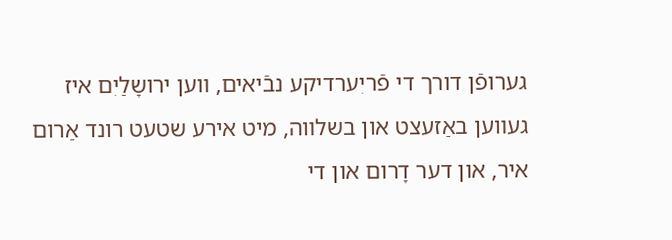גערופֿן דורך די פֿריִערדיקע נבֿיאים, װען ירושָלַיִם איז געװען באַזעצט און בשלװה, מיט אירע שטעט רונד אַרום איר, און דער דָרום און די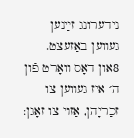נידערונג זײַנען געװען באַזעצט.
8און דאָס װאָרט פֿון ה׳ איז געװען צו זכַריָהן, אַזױ צו זאָגן: